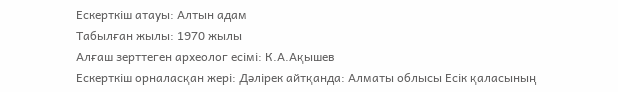Ескерткіш атауы: Алтын адам
Табылған жылы: 1970 жылы
Алғаш зерттеген археолог есімі: К.А.Ақышев
Ескерткіш орналасқан жері: Дәлірек айтқанда: Алматы облысы Есік қаласының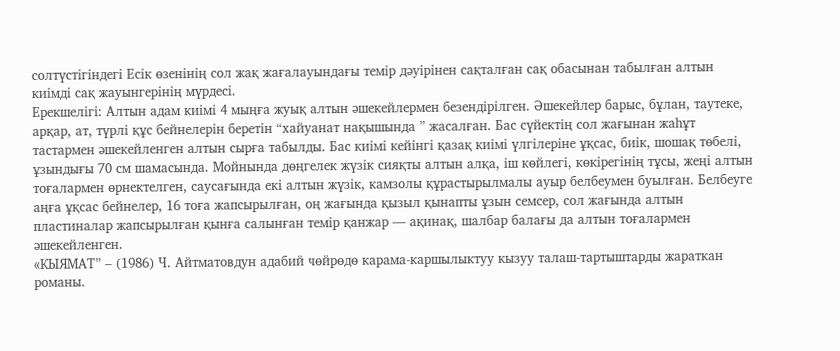солтүстігіндегі Есік өзенінің сол жақ жағалауындағы темір дәуірінен сақталған сақ обасынан табылған алтын киімді сақ жауынгерінің мүрдесі.
Ерекшелігі: Алтын адам киімі 4 мыңға жуық алтын әшекейлермен безендірілген. Әшекейлер барыс, бұлан, таутеке, арқар, ат, түрлі құс бейнелерін беретін “хайуанат нақышында ” жасалған. Бас сүйектің сол жағынан жаһұт тастармен әшекейленген алтын сырға табылды. Бас киімі кейінгі қазақ киімі үлгілеріне ұқсас, биік, шошақ төбелі, ұзындығы 70 см шамасында. Мойнында дөңгелек жүзік сияқты алтын алқа, іш көйлегі, көкірегінің тұсы, жеңі алтын тоғалармен өрнектелген, саусағында екі алтын жүзік, камзолы құрастырылмалы ауыр белбеумен буылған. Белбеуге аңға ұқсас бейнелер, 16 тоға жапсырылған, оң жағында қызыл қынапты ұзын семсер, сол жағында алтын пластиналар жапсырылған қынға салынған темір қанжар — ақинақ, шалбар балағы да алтын тоғалармен әшекейленген.
«КЫЯМАТ” – (1986) Ч. Айтматовдун адабий чөйрөдө карама-каршылыктуу кызуу талаш-тартыштарды жараткан романы.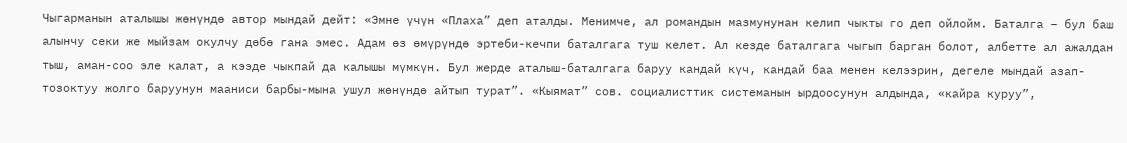Чыгарманын аталышы жөнүндө автор мындай дейт: «Эмне үчүн «Плаха” деп аталды. Менимче, ал романдын мазмунунан келип чыкты го деп ойлойм. Баталга – бул баш алынчу секи же мыйзам окулчу дөбө гана эмес. Адам өз өмүрүндө эртеби-кечпи баталгага туш келет. Ал кезде баталгага чыгып барган болот, албетте ал ажалдан тыш, аман-соо эле калат, а кээде чыкпай да калышы мүмкүн. Бул жерде аталыш-баталгага баруу кандай күч, кандай баа менен келээрин, дегеле мындай азап-тозоктуу жолго баруунун мааниси барбы-мына ушул жөнүндө айтып турат”. «Кыямат” сов. социалисттик системанын ырдоосунун алдында, «кайра куруу”,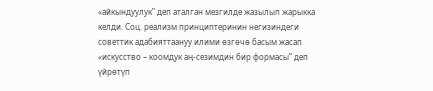«айкындуулук” деп аталган мезгилде жазылып жарыкка келди. Соц. реализм принциптеринин негизиндеги советтик адабияттаануу илими өзгөчө басым жасап «искусство – коомдук аң-сезимдин бир формасы” деп үйрөтүп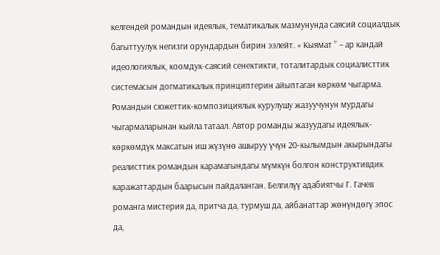келгендей романдын идеялык, тематикалык мазмунунда саясий социалдык багыттуулук негизги орундардын бирин ээлейт. » Кыямат ” – ар кандай идеологиялык, коомдук-саясий сенектикти, тоталитардык социалисттик системасын догматикалык принциптерин айыптаган көркөм чыгарма. Романдын сюжеттик-композициялык курулушу жазуучунун мурдагы чыгармаларынан кыйла татаал. Автор романды жазуудагы идеялык-көркөмдүк максатын иш жүзүнө ашыруу үчүн 20-кылымдын акырындагы реалисттик романдын карамагындагы мүмкүн болгон конструктивдик каражаттардын баарысын пайдаланган. Белгилүү адабиятчы Г. Гачев романга мистерия да, притча да, турмуш да, айбанаттар жөнүндөгү эпос да,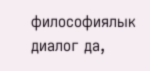философиялык диалог да,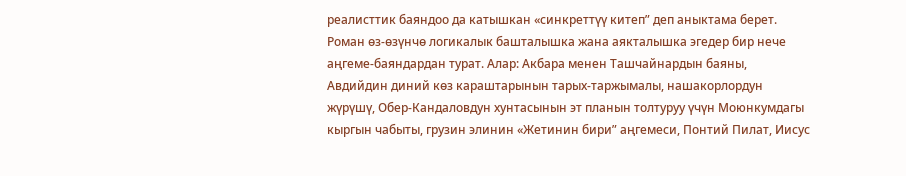реалисттик баяндоо да катышкан «синкреттүү китеп” деп аныктама берет. Роман өз-өзүнчө логикалык башталышка жана аякталышка эгедер бир нече аңгеме-баяндардан турат. Алар: Акбара менен Ташчайнардын баяны, Авдийдин диний көз караштарынын тарых-таржымалы, нашакорлордун жүрүшү, Обер-Кандаловдун хунтасынын эт планын толтуруу үчүн Моюнкумдагы кыргын чабыты, грузин элинин «Жетинин бири” аңгемеси, Понтий Пилат, Иисус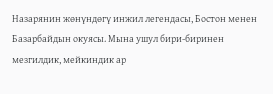Назарянин жөнүндөгү инжил легендасы, Бостон менен Базарбайдын окуясы. Мына ушул бири-биринен мезгилдик, мейкиндик ар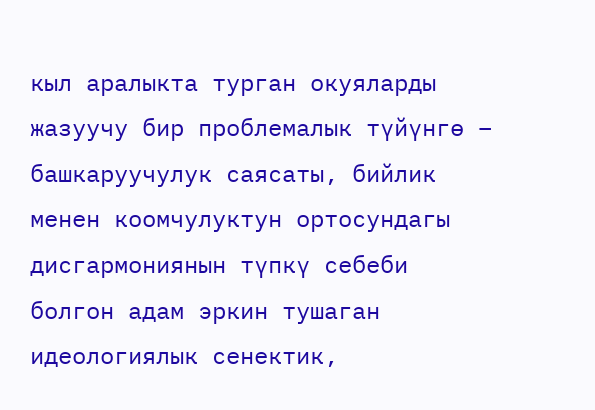кыл аралыкта турган окуяларды жазуучу бир проблемалык түйүнгө – башкаруучулук саясаты, бийлик менен коомчулуктун ортосундагы дисгармониянын түпкү себеби болгон адам эркин тушаган идеологиялык сенектик,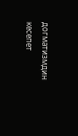догматизмдин кесепет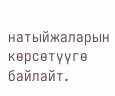натыйжаларын көрсөтүүгө байлайт.